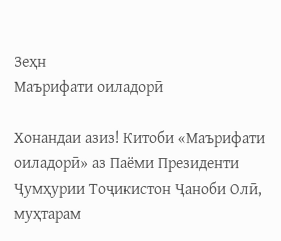Зеҳн
Маърифати оиладорӣ

Хонандаи азиз! Китоби «Маърифати оиладорӣ» аз Паёми Президенти Ҷумҳурии Тоҷикистон Ҷаноби Олӣ, муҳтарам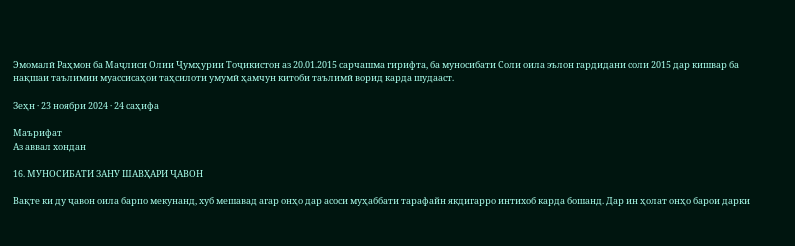Эмомалӣ Раҳмон ба Маҷлиси Олии Ҷумҳурии Тоҷикистон аз 20.01.2015 сарчашма гирифта, ба муносибати Соли оила эълон гардидани соли 2015 дар кишвар ба нақшаи таълимии муассисаҳои таҳсилоти умумӣ ҳамчун китоби таълимӣ ворид карда шудааст.

Зеҳн · 23 ноябри 2024 · 24 саҳифа

Маърифат
Аз аввал хондан

16. МУНОСИБАТИ ЗАНУ ШАВҲАРИ ҶАВОН

Вақте ки ду ҷавон оила барпо мекунанд, хуб мешавад агар онҳо дар асоси муҳаббати тарафайн якдигарро интихоб карда бошанд. Дар ин ҳолат онҳо барои дарки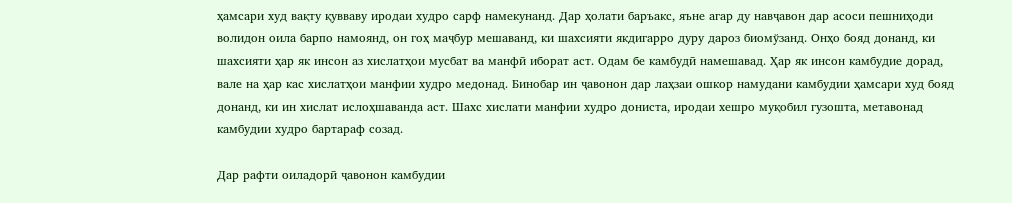ҳамсари худ вақту қувваву иродаи худро сарф намекунанд. Дар ҳолати баръакс, яъне агар ду навҷавон дар асоси пешниҳоди волидон оила барпо намоянд, он гоҳ маҷбур мешаванд, ки шахсияти якдигарро дуру дароз биомўзанд. Онҳо бояд донанд, ки шахсияти ҳар як инсон аз хислатҳои мусбат ва манфӣ иборат аст. Одам бе камбудӣ намешавад. Ҳар як инсон камбудие дорад, вале на ҳар кас хислатҳои манфии худро медонад. Бинобар ин ҷавонон дар лаҳзаи ошкор намудани камбудии ҳамсари худ бояд донанд, ки ин хислат ислоҳшаванда аст. Шахс хислати манфии худро дониста, иродаи хешро муқобил гузошта, метавонад камбудии худро бартараф созад.

Дар рафти оиладорӣ ҷавонон камбудии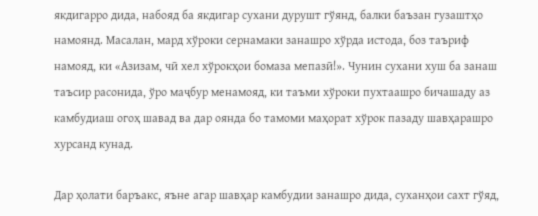якдигарро дида, набояд ба якдигар сухани дурушт гўянд, балки баъзан гузаштҳо намоянд. Масалан, мард хўроки сернамаки занашро хўрда истода, боз таъриф намояд, ки «Азизам, чӣ хел хўрокҳои бомаза мепазӣ!». Чунин сухани хуш ба занаш таъсир расонида, ўро маҷбур менамояд, ки таъми хўроки пухтаашро бичашаду аз камбудиаш огоҳ шавад ва дар оянда бо тамоми маҳорат хўрок пазаду шавҳарашро хурсанд кунад.

Дар ҳолати баръакс, яъне агар шавҳар камбудии занашро дида, суханҳои сахт гўяд,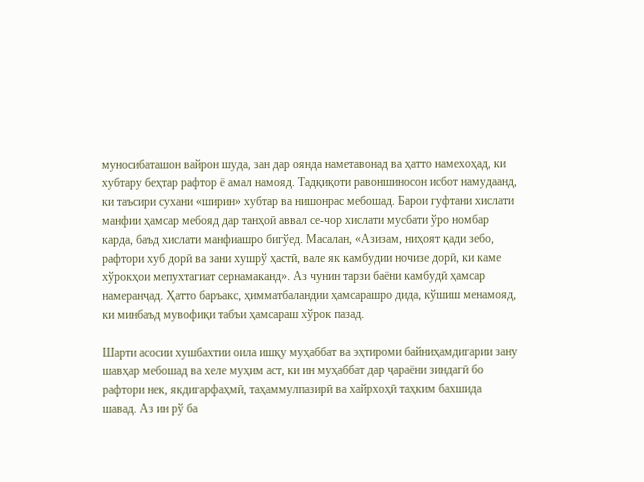муносибаташон вайрон шуда, зан дар оянда наметавонад ва ҳатто намехоҳад, ки хубтару беҳтар рафтор ё амал намояд. Тадқиқоти равоншиносон исбот намудаанд, ки таъсири сухани «ширин» хубтар ва нишонрас мебошад. Барои гуфтани хислати манфии ҳамсар мебояд дар танҳоӣ аввал се-чор хислати мусбати ўро номбар карда, баъд хислати манфиашро бигўед. Масалан, «Азизам, ниҳоят қади зебо, рафтори хуб дорӣ ва зани хушрў ҳастӣ, вале як камбудии ночизе дорӣ, ки каме хўрокҳои мепухтагиат сернамаканд». Аз чунин тарзи баёни камбудӣ ҳамсар намеранҷад. Ҳатто баръакс, ҳимматбаландии ҳамсарашро дида, кўшиш менамояд, ки минбаъд мувофиқи табъи ҳамсараш хўрок пазад.

Шарти асосии хушбахтии оила ишқу муҳаббат ва эҳтироми байниҳамдигарии зану шавҳар мебошад ва хеле муҳим аст, ки ин муҳаббат дар ҷараёни зиндагӣ бо рафтори нек, якдигарфаҳмӣ, таҳаммулпазирӣ ва хайрхоҳӣ таҳким бахшида шавад. Аз ин рў ба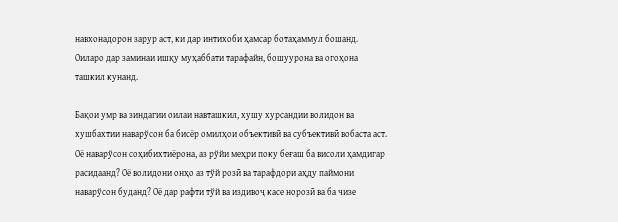навхонадорон зарур аст, ки дар интихоби ҳамсар ботаҳаммул бошанд. Оиларо дар заминаи ишқу муҳаббати тарафайн, бошуурона ва огоҳона ташкил кунанд.

Бақои умр ва зиндагии оилаи навташкил, хушу хурсандии волидон ва хушбахтии наварўсон ба бисёр омилҳои объективӣ ва субъективӣ вобаста аст. Оё наварўсон соҳибихтиёрона, аз рўйи меҳри поку беғаш ба висоли ҳамдигар расидаанд? Оё волидони онҳо аз тўй розӣ ва тарафдори аҳду паймони наварўсон буданд? Оё дар рафти тўй ва издивоҷ касе норозӣ ва ба чизе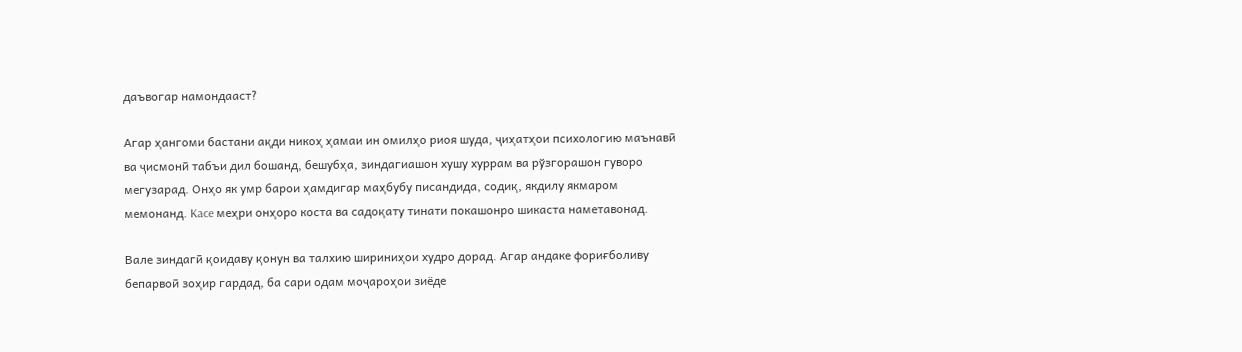даъвогар намондааст?

Aгap ҳангоми бастани ақди никоҳ ҳамаи ин омилҳо риоя шуда, ҷиҳатҳои психологию маънавӣ ва ҷисмонӣ табъи дил бошанд, бешубҳа, зиндагиашон хушу хуррам ва рўзгорашон гуворо мегузарад. Онҳо як умр барои ҳамдигар маҳбубу писандида, содиқ, якдилу якмаром мемонанд. Kace меҳри онҳоро коста ва садоқату тинати покашонро шикаста наметавонад.

Вале зиндагӣ қоидаву қонун ва талхию шириниҳои худро дорад. Aгap андаке фориғболиву бепарвоӣ зоҳир гардад, ба сари одам моҷароҳои зиёде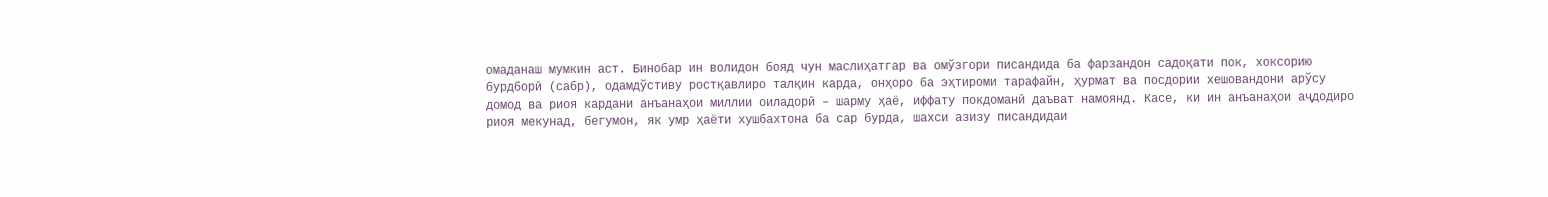омаданаш мумкин аст. Бинобар ин волидон бояд чун маслиҳатгар ва омўзгори писандида ба фарзандон садоқати пок, хоксорию бурдборӣ (сабр), одамдўстиву ростқавлиро талқин карда, онҳоро ба эҳтироми тарафайн, ҳурмат ва посдории хешовандони арўсу домод ва риоя кардани анъанаҳои миллии оиладорӣ – шарму ҳаё, иффату покдоманӣ даъват намоянд. Касе, ки ин анъанаҳои аҷдодиро риоя мекунад, бегумон, як умр ҳаёти хушбахтона ба сар бурда, шахси азизу писандидаи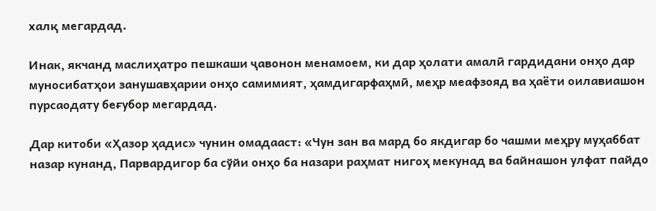халқ мегардад.

Инак, якчанд маслиҳатро пешкаши ҷавонон менамоем, ки дар ҳолати амалӣ гардидани онҳо дар муносибатҳои занушавҳарии онҳо самимият, ҳамдигарфаҳмӣ, меҳр меафзояд ва ҳаёти оилавиашон пурсаодату беғубор мегардад.

Дар китоби «Ҳазор ҳадис» чунин омадааст: «Чун зан ва мард бо якдигар бо чашми меҳру муҳаббат назар кунанд, Парвардигор ба сўйи онҳо ба назари раҳмат нигоҳ мекунад ва байнашон улфат пайдо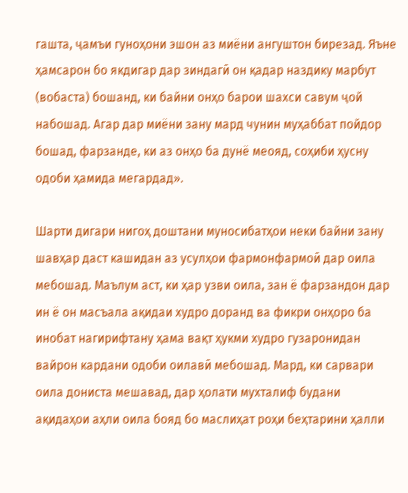гашта, ҷамъи гуноҳони эшон аз миёни ангуштон бирезад. Яъне ҳамсарон бо якдигар дар зиндагӣ он қадар наздику марбут (вобаста) бошанд, ки байни онҳо барои шахси савум ҷой набошад. Aгap дар миёни зану мард чунин муҳаббат пойдор бошад, фарзанде, ки аз онҳо ба дунё меояд, соҳиби ҳусну одоби ҳамида мегардад».

Шарти дигари нигоҳ доштани муносибатҳои неки байни зану шавҳар даст кашидан аз усулҳои фармонфармоӣ дар оила мебошад. Маълум аст, ки ҳар узви оила, зан ё фарзандон дар ин ё он масъала ақидаи худро доранд ва фикри онҳоро ба инобат нагирифтану ҳама вақт ҳукми худро гузаронидан вайрон кардани одоби оилавӣ мебошад. Мард, ки сарвари оила дониста мешавад, дар ҳолати мухталиф будани ақидаҳои аҳли оила бояд бо маслиҳат роҳи беҳтарини ҳалли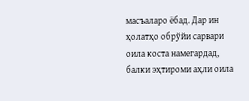масъаларо ёбад. Дар ин ҳолатҳо обрўйи сарвари оила коста намегардад, балки эҳтироми аҳли оила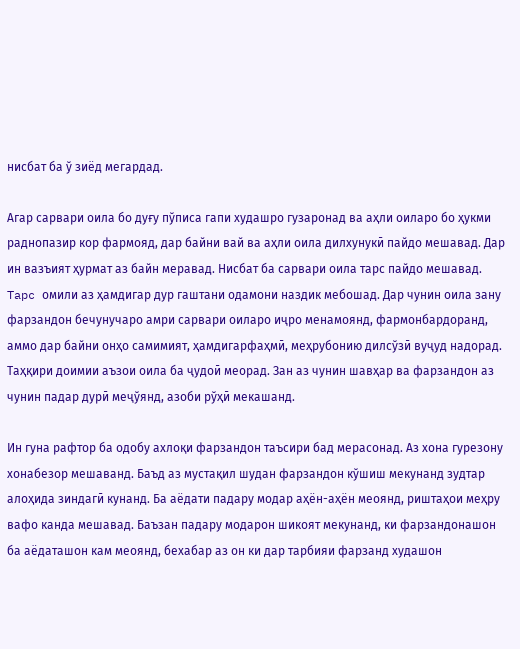нисбат ба ў зиёд мегардад.

Агар сарвари оила бо дуғу пўписа гапи худашро гузаронад ва аҳли оиларо бо ҳукми раднопазир кор фармояд, дар байни вай ва аҳли оила дилхунукӣ пайдо мешавад. Дар ин вазъият ҳурмат аз байн меравад. Нисбат ба сарвари оила тарс пайдо мешавад. Tapc омили аз ҳамдигар дур гаштани одамони наздик мебошад. Дар чунин оила зану фарзандон бечунучаро амри сарвари оиларо иҷро менамоянд, фармонбардоранд, аммо дар байни онҳо самимият, ҳамдигарфаҳмӣ, меҳрубонию дилсўзӣ вуҷуд надорад. Таҳқири доимии аъзои оила ба ҷудоӣ меорад. Зан аз чунин шавҳар ва фарзандон аз чунин падар дурӣ меҷўянд, азоби рўҳӣ мекашанд.

Ин гуна рафтор ба одобу ахлоқи фарзандон таъсири бад мерасонад. Аз хона гурезону хонабезор мешаванд. Баъд аз мустақил шудан фарзандон кўшиш мекунанд зудтар алоҳида зиндагӣ кунанд. Ба аёдати падару модар аҳён-аҳён меоянд, риштаҳои меҳру вафо канда мешавад. Баъзан падару модарон шикоят мекунанд, ки фарзандонашон ба аёдаташон кам меоянд, бехабар аз он ки дар тарбияи фарзанд худашон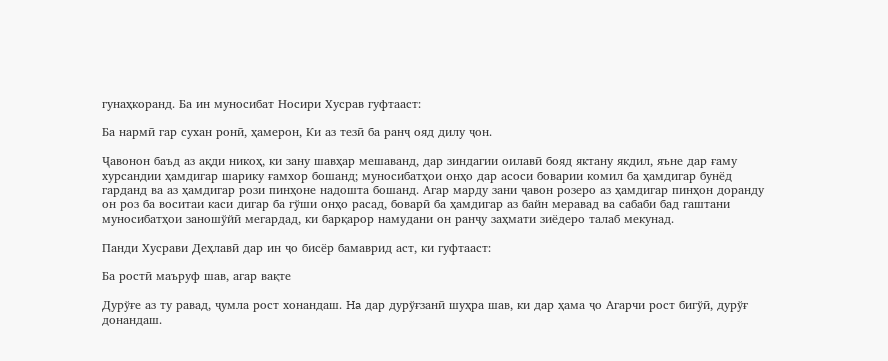гунаҳкоранд. Ба ин муносибат Носири Хусрав гуфтааст:

Ба нармӣ гар сухан ронӣ, ҳамерон, Ки аз тезӣ ба ранҷ ояд дилу ҷон.

Ҷавонон баъд аз ақди никоҳ, ки зану шавҳар мешаванд, дар зиндагии оилавӣ бояд яктану якдил, яъне дар ғаму хурсандии ҳамдигар шарику ғамхор бошанд; муносибатҳои онҳо дар асоси боварии комил ба ҳамдигар бунёд гарданд ва аз ҳамдигар рози пинҳоне надошта бошанд. Aгap марду зани ҷавон розеро аз ҳамдигар пинҳон доранду он роз ба воситаи каси дигар ба гўши онҳо расад, боварӣ ба ҳамдигар аз байн меравад ва сабаби бад гаштани муносибатҳои заношўйӣ мегардад, ки барқарор намудани он ранҷу заҳмати зиёдеро талаб мекунад.

Панди Хусрави Деҳлавӣ дар ин ҷо бисёр бамаврид аст, ки гуфтааст:

Ба ростӣ маъруф шав, агар вақте

Дурўғе аз ту равад, ҷумла рост хонандаш. Ha дар дурўғзанӣ шуҳра шав, ки дар ҳама ҷо Aгapчи рост бигўӣ, дурўғ донандаш.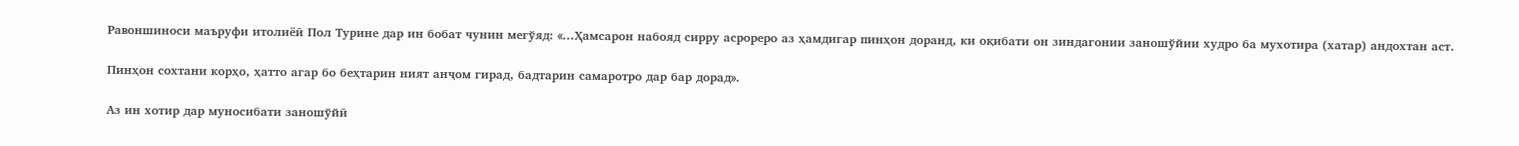Равоншиноси маъруфи итолиёӣ Пол Турине дар ин бобат чунин мегўяд: «...Ҳамсарон набояд сирру асрореро аз ҳамдигар пинҳон доранд, ки оқибати он зиндагонии заношўйии худро ба мухотира (хатар) андохтан аст.

Пинҳон сохтани корҳо, ҳатто агар бо беҳтарин ният анҷом гирад, бадтарин самаротро дар бар дорад».

Аз ин хотир дар муносибати заношўйӣ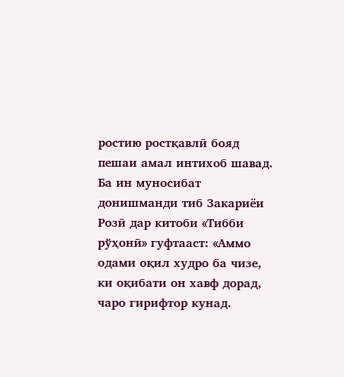ростию ростқавлӣ бояд пешаи амал интихоб шавад. Ба ин муносибат донишманди тиб Закариёи Розӣ дар китоби «Тибби рўҳонӣ» гуфтааст: «Аммо одами оқил худро ба чизе, ки оқибати он хавф дорад, чаро гирифтор кунад.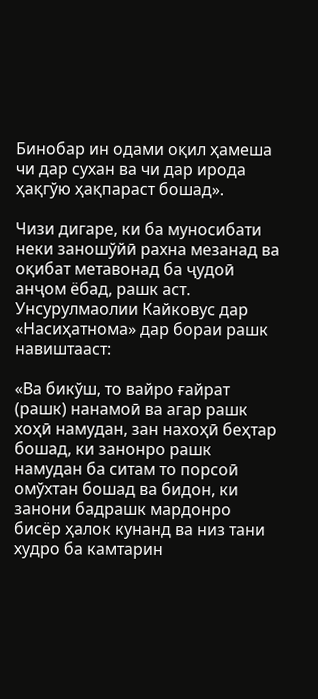Бинобар ин одами оқил ҳамеша чи дар сухан ва чи дар ирода ҳақгўю ҳақпараст бошад».

Чизи дигаре, ки ба муносибати неки заношўйӣ рахна мезанад ва оқибат метавонад ба ҷудоӣ анҷом ёбад, рашк аст. Унсурулмаолии Кайковус дар «Насиҳатнома» дар бораи рашк навиштааст:

«Ba бикўш, то вайро ғайрат (рашк) нанамоӣ ва агар рашк хоҳӣ намудан, зан нахоҳӣ беҳтар бошад, ки занонро рашк намудан ба ситам то порсоӣ омўхтан бошад ва бидон, ки занони бадрашк мардонро бисёр ҳалок кунанд ва низ тани худро ба камтарин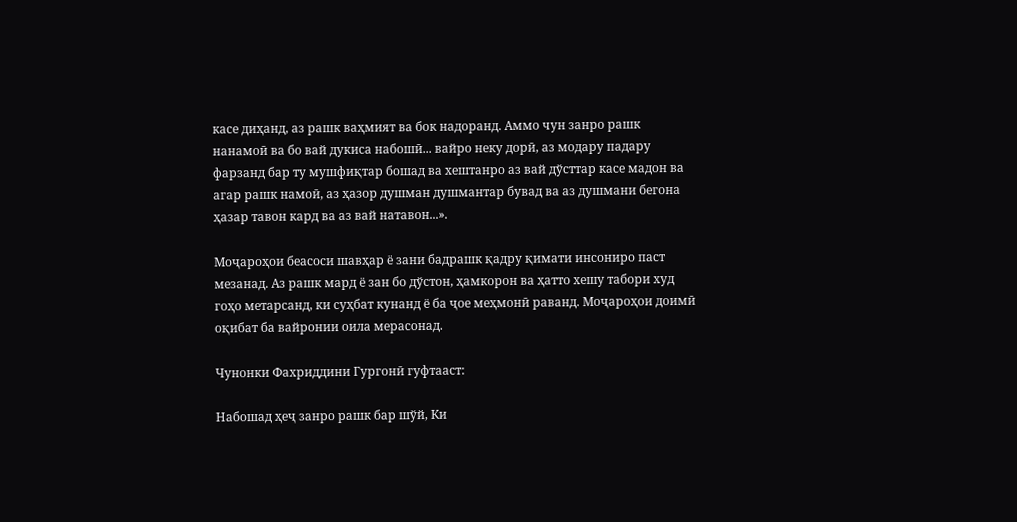касе диҳанд, аз рашк ваҳмият ва бок надоранд. Аммо чун занро рашк нанамоӣ ва бо вай дукиса набошӣ... вайро неку дорӣ, аз модару падару фарзанд бар ту мушфиқтар бошад ва хештанро аз вай дўсттар касе мадон ва агар рашк намоӣ, аз ҳазор душман душмантар бувад ва аз душмани бегона ҳазар тавон кард ва аз вай натавон...».

Моҷароҳои беасоси шавҳар ё зани бадрашк қадру қимати инсониро паст мезанад. Аз рашк мард ё зан бо дўстон, ҳамкорон ва ҳатто хешу табори худ гоҳо метарсанд, ки суҳбат кунанд ё ба ҷое меҳмонӣ раванд. Моҷароҳои доимӣ оқибат ба вайронии оила мерасонад.

Чунонки Фахриддини Гургонӣ гуфтааст:

Набошад ҳеҷ занро рашк бар шўй, Ки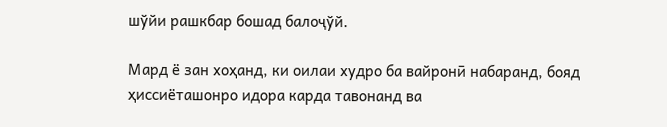шўйи рашкбар бошад балоҷўй.

Мард ё зан хоҳанд, ки оилаи худро ба вайронӣ набаранд, бояд ҳиссиёташонро идора карда тавонанд ва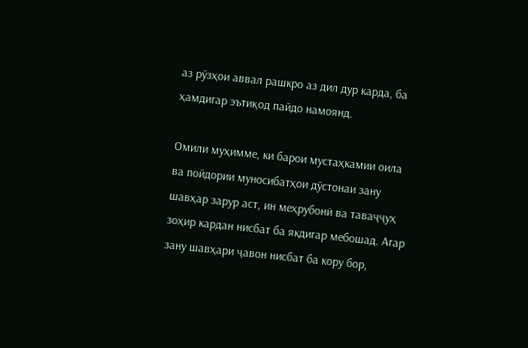аз рўзҳои аввал рашкро аз дил дур карда, ба ҳамдигар эътиқод пайдо намоянд.

Омили муҳимме, ки барои мустаҳкамии оила ва пойдории муносибатҳои дўстонаи зану шавҳар зарур аст, ин меҳрубонӣ ва таваҷҷуҳ зоҳир кардан нисбат ба якдигар мебошад. Aгap зану шавҳари ҷавон нисбат ба кору бор,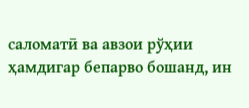саломатӣ ва авзои рўҳии ҳамдигар бепарво бошанд, ин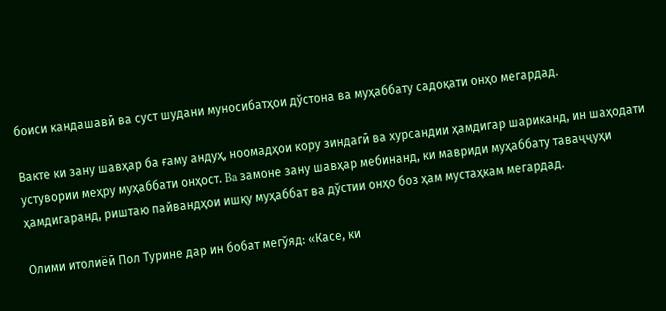боиси кандашавӣ ва суст шудани муносибатҳои дўстона ва муҳаббату садоқати онҳо мегардад.

Вакте ки зану шавҳар ба ғаму андуҳ, ноомадҳои кору зиндагӣ ва хурсандии ҳамдигар шариканд, ин шаҳодати устувории меҳру муҳаббати онҳост. Ba замоне зану шавҳар мебинанд, ки мавриди муҳаббату таваҷҷуҳи ҳамдигаранд, риштаю пайвандҳои ишқу муҳаббат ва дўстии онҳо боз ҳам мустаҳкам мегардад.

Олими итолиёӣ Пол Турине дар ин бобат мегўяд: «Касе, ки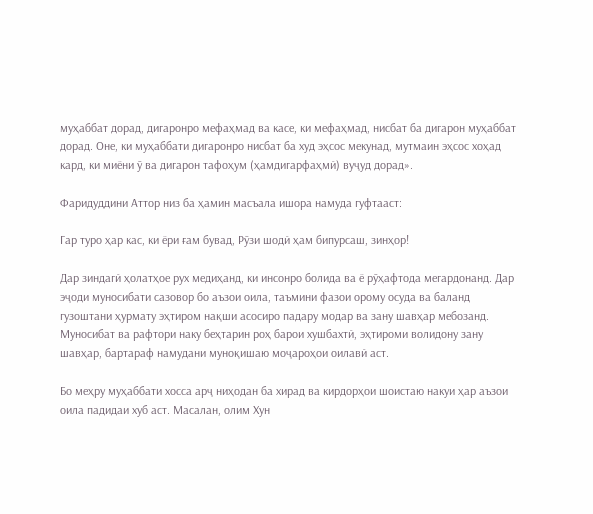муҳаббат дорад, дигаронро мефаҳмад ва касе, ки мефаҳмад, нисбат ба дигарон муҳаббат дорад. Оне, ки муҳаббати дигаронро нисбат ба худ эҳсос мекунад, мутмаин эҳсос хоҳад кард, ки миёни ў ва дигарон тафоҳум (ҳамдигарфаҳмӣ) вуҷуд дорад».

Фаридуддини Аттор низ ба ҳамин масъала ишора намуда гуфтааст:

Гap туро ҳар кас, ки ёри ғам бувад, Рўзи шодӣ ҳам бипурсаш, зинҳор!

Дар зиндагӣ ҳолатҳое рух медиҳанд, ки инсонро болида ва ё рўҳафтода мегардонанд. Дар эҷоди муносибати сазовор бо аъзои оила, таъмини фазои орому осуда ва баланд гузоштани ҳурмату эҳтиром нақши асосиро падару модар ва зану шавҳар мебозанд. Муносибат ва рафтори наку беҳтарин роҳ барои хушбахтӣ, эҳтироми волидону зану шавҳар, бартараф намудани муноқишаю моҷароҳои оилавӣ аст.

Бо меҳру муҳаббати хосса арҷ ниҳодан ба хирад ва кирдорҳои шоистаю накуи ҳар аъзои оила падидаи хуб аст. Масалан, олим Хун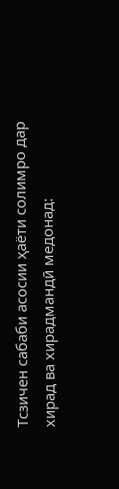Тсзичен сабаби асосии ҳаёти солимро дар хирад ва хирадмандӣ медонад: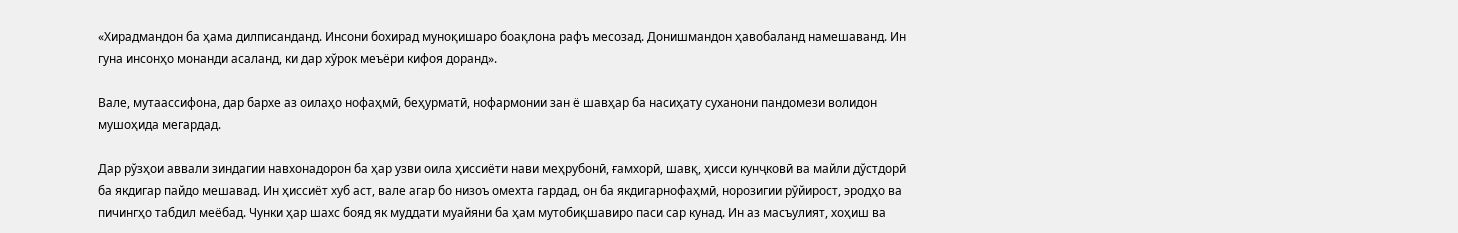«Хирадмандон ба ҳама дилписанданд. Инсони бохирад муноқишаро боақлона рафъ месозад. Донишмандон ҳавобаланд намешаванд. Ин гуна инсонҳо монанди асаланд, ки дар хўрок меъёри кифоя доранд».

Вале, мутаассифона, дар бархе аз оилаҳо нофаҳмӣ, беҳурматӣ, нофармонии зан ё шавҳар ба насиҳату суханони пандомези волидон мушоҳида мегардад.

Дар рўзҳои аввали зиндагии навхонадорон ба ҳар узви оила ҳиссиёти нави меҳрубонӣ, ғамхорӣ, шавқ, ҳисси кунҷковӣ ва майли дўстдорӣ ба якдигар пайдо мешавад. Ин ҳиссиёт хуб аст, вале агар бо низоъ омехта гардад, он ба якдигарнофаҳмӣ, норозигии рўйирост, эродҳо ва пичингҳо табдил меёбад. Чунки ҳар шахс бояд як муддати муайяни ба ҳам мутобиқшавиро паси сар кунад. Ин аз масъулият, хоҳиш ва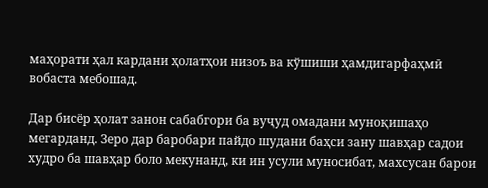маҳорати ҳал кардани ҳолатҳои низоъ ва кўшиши ҳамдигарфаҳмӣ вобаста мебошад.

Дар бисёр ҳолат занон сабабгори ба вуҷуд омадани муноқишаҳо мегарданд. Зеро дар баробари пайдо шудани баҳси зану шавҳар садои худро ба шавҳар боло мекунанд, ки ин усули муносибат, махсусан барои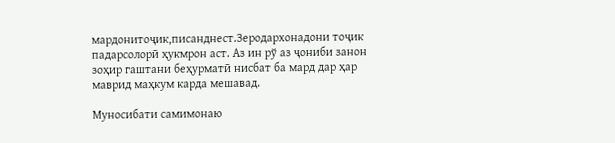мардонитоҷик,писанднест.Зеродархонадони тоҷик падарсолорӣ ҳукмрон аст. Аз ин рў аз ҷониби занон зоҳир гаштани беҳурматӣ нисбат ба мард дар ҳар маврид маҳкум карда мешавад.

Муносибати самимонаю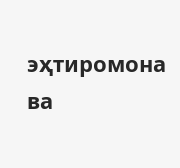эҳтиромона ва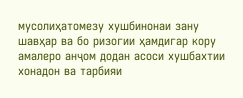мусолиҳатомезу хушбинонаи зану шавҳар ва бо ризогии ҳамдигар кору амалеро анҷом додан асоси хушбахтии хонадон ва тарбияи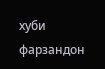хуби фарзандон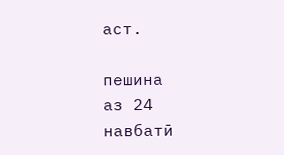аст.

пешина
аз 24
навбатӣ